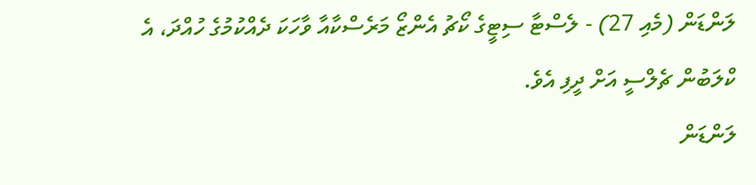ލަންޑަން (މެއި 27) - ލެސްޓާ ސިޓީގެ ކޯޗު އެންޒޯ މަރެސްކާއާ ވާހަކަ ދެއްކުމުގެ ހުއްދަ، އެ ކްލަބުން ޗެލްސީ އަށް ދީފި އެވެ.
ލަންޑަން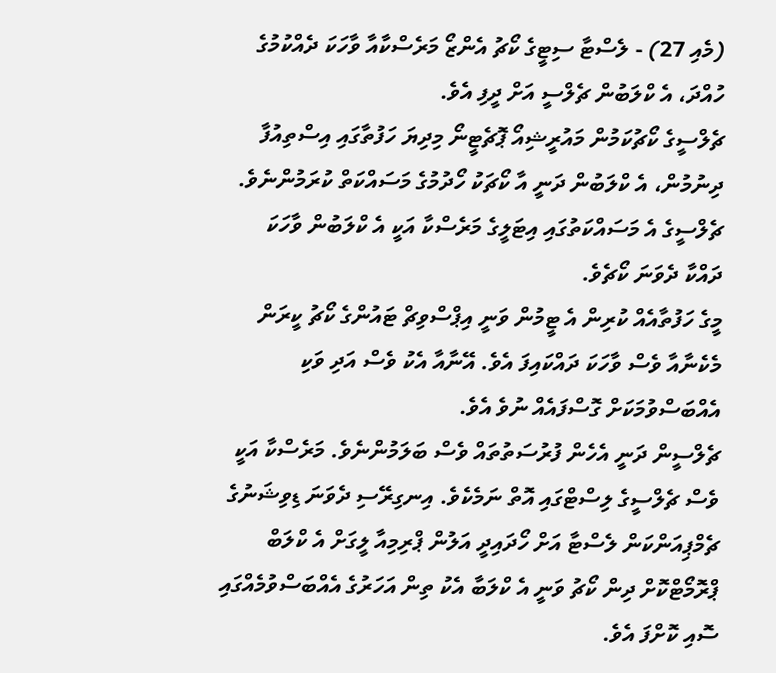(މެއި 27) - ލެސްޓާ ސިޓީގެ ކޯޗު އެންޒޯ މަރެސްކާއާ ވާހަކަ ދެއްކުމުގެ ހުއްދަ، އެ ކްލަބުން ޗެލްސީ އަށް ދީފި އެވެ.
ޗެލްސީގެ ކޯޗުކަމުން މައުރީޝިއޯ ޕޮޗެޓީނޯ މިދިޔަ ހަފުތާގައި އިސްތިއުފާ ދިނުމުން، އެ ކްލަބުން ދަނީ އާ ކޯޗަކު ހޯދުމުގެ މަސައްކަތް ކުރަމުންނެވެ. ޗެލްސީގެ އެ މަސައްކަތުގައި އިޓަލީގެ މަރެސްކާ އަކީ އެ ކްލަބުން ވާހަކަ ދައްކާ ދެވަނަ ކޯޗެވެ.
މީގެ ހަފުތާއެއް ކުރިން އެ ޓީމުން ވަނީ އިޕްސްވިޗް ޓައުންގެ ކޯޗު ކީރަން މެކެނާއާ ވެސް ވާހަކަ ދައްކައިފަ އެވެ. އޭނާއާ އެކު ވެސް އަދި ވަކި އެއްބަސްވުމަކަށް ގޮސްފައެއް ނުވެ އެވެ.
ޗެލްސީން ދަނީ އެހެން ފުރުސަތުތައް ވެސް ބަލަމުންނެވެ. މަރެސްކާ އަކީ ވެސް ޗެލްސީގެ ލިސްޓްގައި އޮތް ނަމެކެވެ. އިނގިރޭސި ދެވަނަ ޑިވިޝަނުގެ ޗެމްޕިއަންކަން ލެސްޓާ އަށް ހޯދައިދީ އަލުން ޕްރިމިއާ ލީގަށް އެ ކްލަބް ޕްރޮމޯޓްކޮށް ދިން ކޯޗު ވަނީ އެ ކްލަބާ އެކު ތިން އަހަރުގެ އެއްބަސްވުމެއްގައި ސޮއި ކޮށްފަ އެވެ.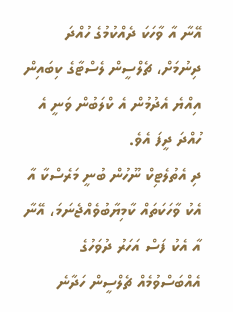އޭނާ އާ ވާހަކަ ދެއްކުމުގެ ހުއްދަ ދިނުމަށް، ޗެލްސީން ލެސްޓާގެ ކިބައިން އިއްޔެ އެދުމުން އެ ކްލަބުން ވަނީ އެ ހުއްދަ ދީފަ އެވެ.
ދި އެތުލެޓިކް ނޫހުން ބުނީ މަރެސްކާ އާ އެކު ވާހަކަތައް ކާމިޔާބުވެއްޖެނަމަ، އޭނާ އާ އެކު ފަސް އަހަރު ދުވަހުގެ އެއްބަސްވުމެއް ޗެލްސީން ހަދާނެ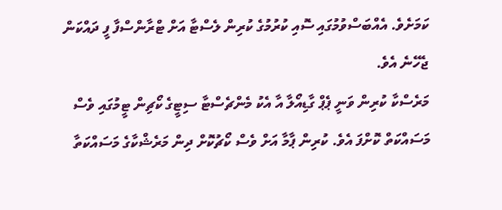ކަމަށެވެ. އެއްބަސްވުމުގައި ސޮއި ކުރުމުގެ ކުރިން ލެސްޓާ އަށް ޓްރާންސްފާ ފީ ދައްކަން ޖެހޭނެ އެވެ.
މަރެސްކާ ކުރިން ވަނީ ޕެޕް ގާޑިއޯލާ އާ އެކު މެންޗެސްޓާ ސިޓީގެ ކޯޗިން ޓީމުގައި ވެސް މަސައްކަތް ކޮށްފަ އެވެ. ކުރިން ޕާމާ އަށް ވެސް ކޯޗުކޮށް ދިން މަރެޝްކާގެ މަސައްކަތާ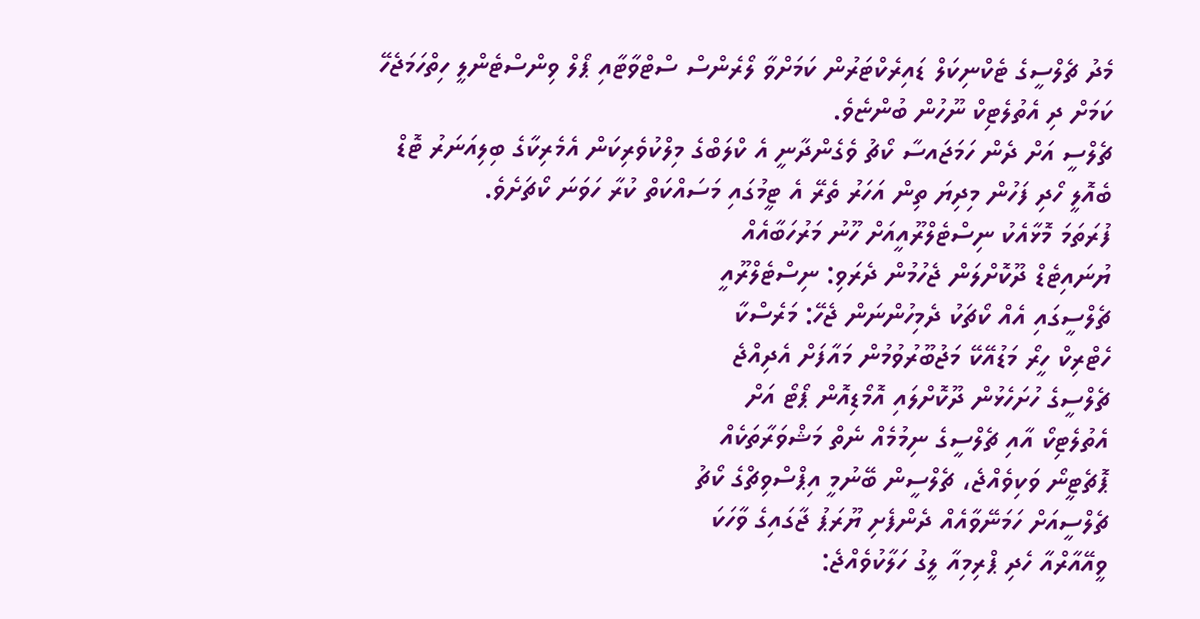މެދު ޗެލްސީގެ ޓެކްނިކަލް ޑައިރެކްޓަރުން ކަމަށްވާ ލޯރެންސް ސްޓްވާޓާއި ޕޯލް ވިންސްޓެންލީ ހިތްހަމަޖެހޭ ކަމަށް ދި އެތުލެޓިކް ނޫހުން ބުންޏެވެ.
ޗެލްސީ އަށް ދެން ހަމަޖައސާ ކޯޗު ވެގެންދާނީ އެ ކްލަބްގެ މިލްކުވެރިކަން އެމެރިކާގެ ބިލިއަނަރު ޓޮޑް ބެއޮލީ ހޯދި ފަހުން މިދިޔަ ތިން އަހަރު ތެރޭ އެ ޓީމުގައި މަސައްކަތް ކުރާ ހަވަނަ ކޯޗަށެވެ.
ފުރަތަމަ މޮޅާއެކު ނިސްޓެލްރޫއީއަށް ހޫނު މަރުހަބާއެއް
ޔުނައިޓެޑް ދޫކޮށްލަން ޖެހުމުން ދެރަވި: ނިސްޓެލްރޫއީ
ޗެލްސީގައި އެއް ކޯޗަކު ދެމިހުންނަން ޖެހޭ: މަރެސްކާ
ހެޓްރިކް ހީރޯ މަޑުއޭކޭ މަޖުބޫރުވުމުން މައާފަށް އެދިއްޖެ
ޗެލްސީގެ ހުށަހެޅުން ދޫކޮށްލައި އޮމޯޑިއޮން ޕޯޓޯ އަށް
އެތުލެޓިކޯ އާއި ޗެލްސީގެ ނިމުމެއް ނެތް މަޝްވަރާތަކެއް
ޕޮޗެޓީނޯ ވަކިވެއްޖެ، ޗެލްސީން ބޭނުމީ އިޕްސްވިޗްގެ ކޯޗު
ޗެލްސީއަށް ހަމަނޭވާއެއް ދެންފެށި ޔޫރަޕު ޖާގައިގެ ވާހަކަ
ވީއޭއާރްއާ ހެދި ޕްރިމިއާ ލީގު ހަލާކުވެއްޖެ: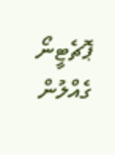ޕޮޗެޓީނޯ
ގެއްލުން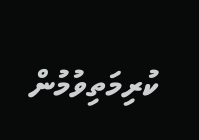ކުރިމަތިވުމުން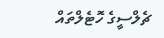ޗެލްސީގެ ހޮޓެލްތައް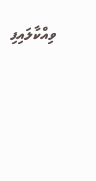ވިއްކާލައިފި